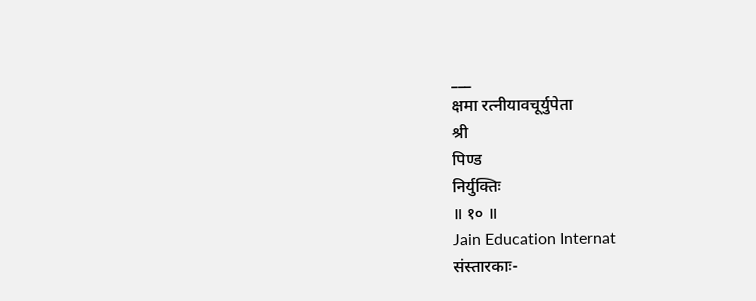___
क्षमा रत्नीयावचूर्युपेता
श्री
पिण्ड
निर्युक्तिः
॥ १० ॥
Jain Education Internat
संस्तारकाः-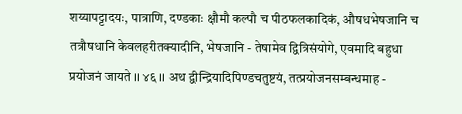शय्यापट्टादयः, पात्राणि, दण्डकाः क्षौमौ कल्पौ च पीठफलकादिकं, औषधभेषजानि च तत्रौषधानि केवलहरीतक्यादीनि, भेषजानि - तेषामेव द्वित्रिसंयोगे, एवमादि बहुधा प्रयोजनं जायते ।। ४६ ।। अथ द्वीन्द्रियादिपिण्डचतुष्टयं, तत्प्रयोजनसम्बन्धमाह -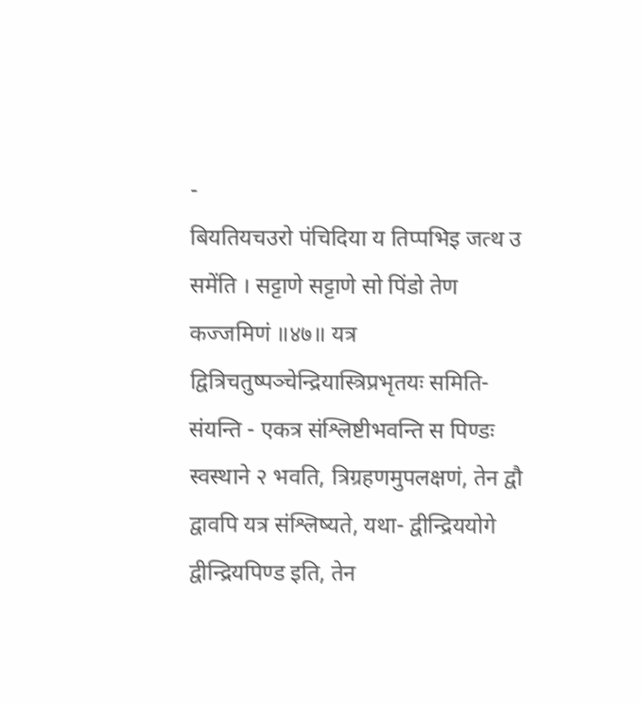-
बियतियचउरो पंचिदिया य तिप्पभिइ जत्थ उ समेंति । सट्टाणे सट्टाणे सो पिंडो तेण कज्जमिणं ॥४७॥ यत्र द्वित्रिचतुष्पञ्चेन्द्रियास्त्रिप्रभृतयः समिति-संयन्ति - एकत्र संश्लिष्टीभवन्ति स पिण्डः स्वस्थाने २ भवति, त्रिग्रहणमुपलक्षणं, तेन द्वौ द्वावपि यत्र संश्लिष्यते, यथा- द्वीन्द्रिययोगे द्वीन्द्रियपिण्ड इति, तेन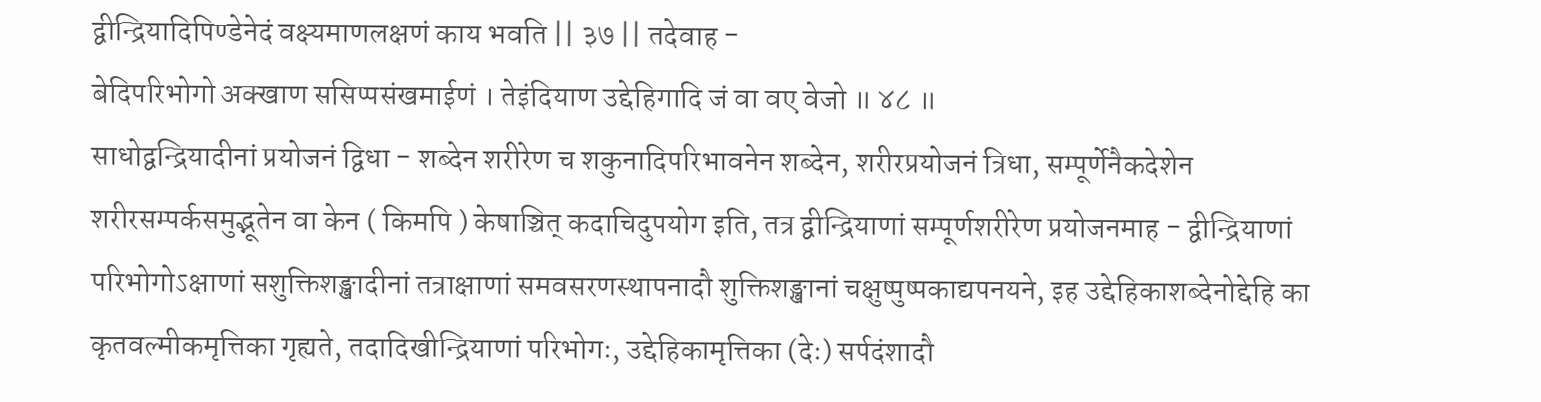द्वीन्द्रियादिपिण्डेनेदं वक्ष्यमाणलक्षणं काय भवति || ३७ || तदेवाह -
बेदिपरिभोगो अक्खाण ससिप्पसंखमाईणं । तेइंदियाण उद्देहिगादि जं वा वए वेजो ॥ ४८ ॥
साधोद्वन्द्रियादीनां प्रयोजनं द्विधा - शब्देन शरीरेण च शकुनादिपरिभावनेन शब्देन, शरीरप्रयोजनं त्रिधा, सम्पूर्णेनैकदेशेन शरीरसम्पर्कसमुद्भूतेन वा केन ( किमपि ) केषाञ्चित् कदाचिदुपयोग इति, तत्र द्वीन्द्रियाणां सम्पूर्णशरीरेण प्रयोजनमाह - द्वीन्द्रियाणां परिभोगोऽक्षाणां सशुक्तिशङ्खादीनां तत्राक्षाणां समवसरणस्थापनादौ शुक्तिशङ्खानां चक्षुष्पुष्पकाद्यपनयने, इह उद्देहिकाशब्देनोद्देहि का कृतवल्मीकमृत्तिका गृह्यते, तदादिखीन्द्रियाणां परिभोगः, उद्देहिकामृत्तिका (देः) सर्पदंशादौ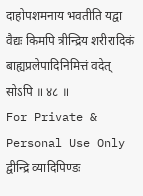दाहोपशमनाय भवतीति यद्वा वैद्यः किमपि त्रीन्द्रिय शरीरादिकं बाह्यप्रलेपादिनिमित्तं वदेत् सोऽपि ॥ ४८ ॥
For Private & Personal Use Only
द्वीन्द्रि व्यादिपिण्डः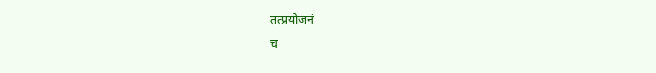तत्प्रयोजनं
च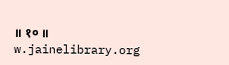॥ १० ॥
w.jainelibrary.org